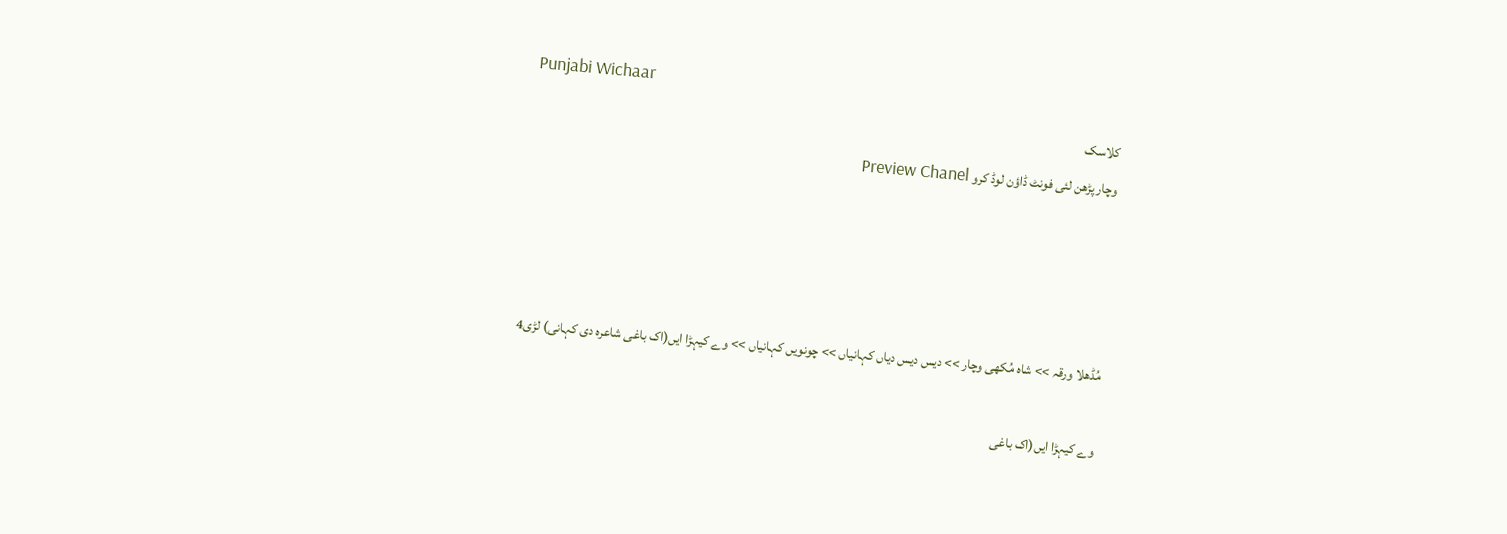Punjabi Wichaar
کلاسک
وچار پڑھن لئی فونٹ ڈاؤن لوڈ کرو Preview Chanel




مُڈھلا ورقہ >> شاہ مُکھی وچار >> دیس دیس دیاں کہانیاں >> چونویں کہانیاں >> وے کیہڑا ایں(اک باغی شاعرہ دی کہانی) لڑی4

وے کیہڑا ایں(اک باغی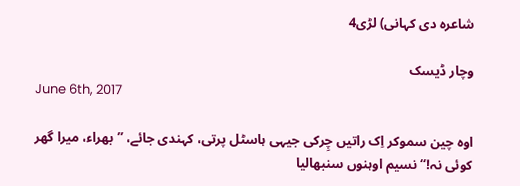شاعرہ دی کہانی) لڑی4

وچار ڈیسک
June 6th, 2017

اوہ چین سموکر اِک راتیں چِرکی جیہی ہاسٹل پرتی، کہندی جائے، ’’بھراء، میرا گھر کوئی نہ!‘‘ نسیم اوہنوں سنبھالیا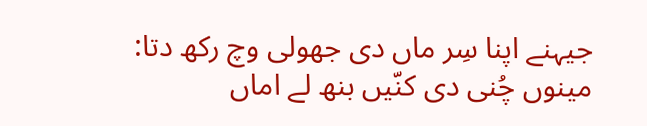جیہنے اپنا سِر ماں دی جھولی وچ رکھ دتا:
مینوں چُنی دی کنّیں بنھ لے اماں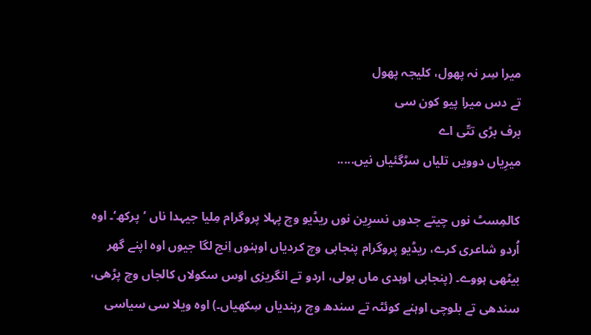میرا سِر نہ پھول، کلیجہ پھول
تے دس میرا پیو کون سی
برف بڑی تتّی اے
میرِیاں دوویں تلیاں سڑگئیاں نیں.....

کالمِسٹ نوں چیتے جدوں نسرِین نوں ریڈیو وچ پہلا پروگرام مِلیا جیہدا ناں ’پرکھ‘۔ اوہ اُردو شاعری کرے، ریڈیو پروگرام پنجابی وچ کردیاں اوہنوں اِنج لگا جیوں اوہ اپنے گھر بیٹھی ہووے۔ (پنجابی اوہدی ماں بولی، اردو تے انگریزی اوس سکولاں کالجاں وچ پڑھی، سندھی تے بلوچی اوہنے کوئٹہ تے سندھ وچ رہندیاں سِکھیاں۔) اوہ ویلا سی سیاسی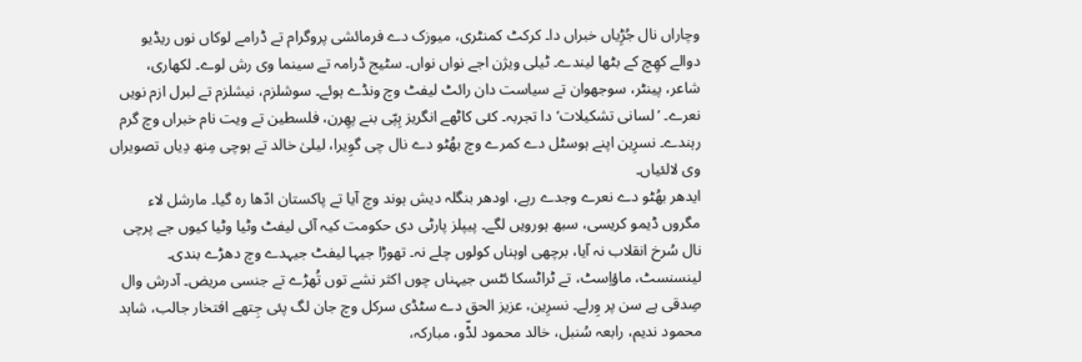وچاراں نال جُڑِیاں خبراں دا۔ کرکٹ کمنٹری، میوزک دے فرمائشی پروگرام تے ڈرامے لوکاں نوں ریڈیو دوالے کھِچ کے بٹھا لیندے۔ ٹیلی ویژن اجے نواں نواں۔ سٹیج ڈرامہ تے سینما وی رش لوے۔ لکھاری، شاعر، پینٹر، سوجھوان تے سیاست دان رائٹ لیفٹ وچ ونڈے ہوئے۔ سوشلزم، نیشلزم تے لبرل ازم نویں نعرے۔ ’لسانی تشکیلات‘دا تجربہ۔ کئی کاٹھے انگریز ہِپّی بنے پھِرن، فلسطین تے ویت نام خبراں وچ گرم رہندے۔ نسرِین اپنے ہوسٹل دے کمرے وچ بھُٹو دے نال چی گوِیرا، لیلیٰ خالد تے ہوچی مِنھ دِیاں تصویراں وی لالئیاں۔
ایدھر بھُٹو دے نعرے وجدے رہے، اودھر بنگلہ دیش ہوند وچ آیا تے پاکستان ادّھا رہ گیا۔ مارشل لاء مگروں ڈیمو کریسی، سبھ ہورویں لگے۔ پیپلز پارٹی دی حکومت کیہ آئی لیفٹ وٹیا وٹیا کیوں جے پرچی نال سُرخ انقلاب نہ آیا، برچھی اوہناں کولوں چلے نہ۔ تھوڑا جیہا لیفٹ جیہدے وچ دھڑے بندی۔ لینسنسٹ، ماؤاِسٹ، تے ٹراٹسکا ئٹس جیہناں چوں اکثر نشے توں تُھڑے تے جنسی مریض۔ آدرش وال صِدقی ہے سن پر وِرلے۔ نسرِین، عزیز الحق دے سٹڈی سرکل وچ جان لگ پئی جِتھے افتخار جالب، شاہد محمود ندیم، رابعہ سُنبل، خالد محمود لڈّو، مبارکہ،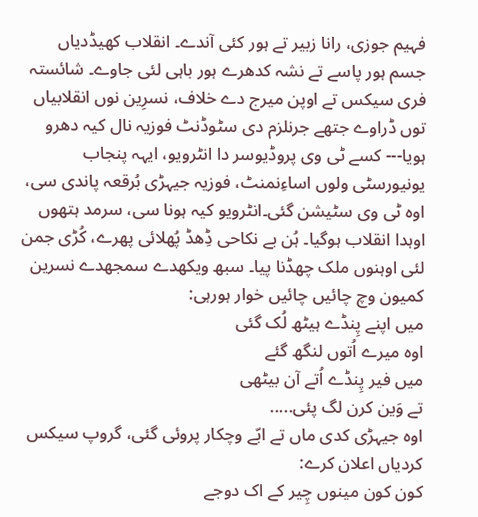فہیم جوزی، رانا زبیر تے ہور کئی آندے۔ انقلاب کھیڈدیاں جسم ہور پاسے تے نشہ کدھرے ہور باہی لئی جاوے۔ شائستہ فری سیکس تے اوپن میرج دے خلاف، نسرِین نوں انقلابیاں توں ڈراوے جتھے جرنلزم دی سٹوڈنٹ فوزیہ نال کیہ دھرو ہویا--- کسے ٹی وی پروڈیوسر دا انٹرویو، ایہہ پنجاب یونیورسٹی ولوں اساءِنمنٹ، فوزیہ جیہڑی بُرقعہ پاندی سی، اوہ ٹی وی سٹیشن گئی۔انٹرویو کیہ ہونا سی، سرمد ہتھوں اوہدا انقلاب ہوگیا۔ ہُن بے نکاحی ڈِھڈ پُھلائی پھرے، کُڑی جمن لئی اوہنوں ملک چھڈنا پیا۔ سبھ ویکھدے سمجھدے نسرین کمیون وچ چائیں چائیں خوار ہورہی:
میں اپنے پِنڈے ہیٹھ لُک گئی
اوہ میرے اُتوں لنگھ گئے
میں فیر پِنڈے اُتے آن بیٹھی
تے وَین کرن لگ پئی.....
اوہ جیہڑی کدی ماں تے ابّے وچکار پروئی گئی، گروپ سیکس کردیاں اعلان کرے:
کون کون مینوں چِیر کے اک دوجے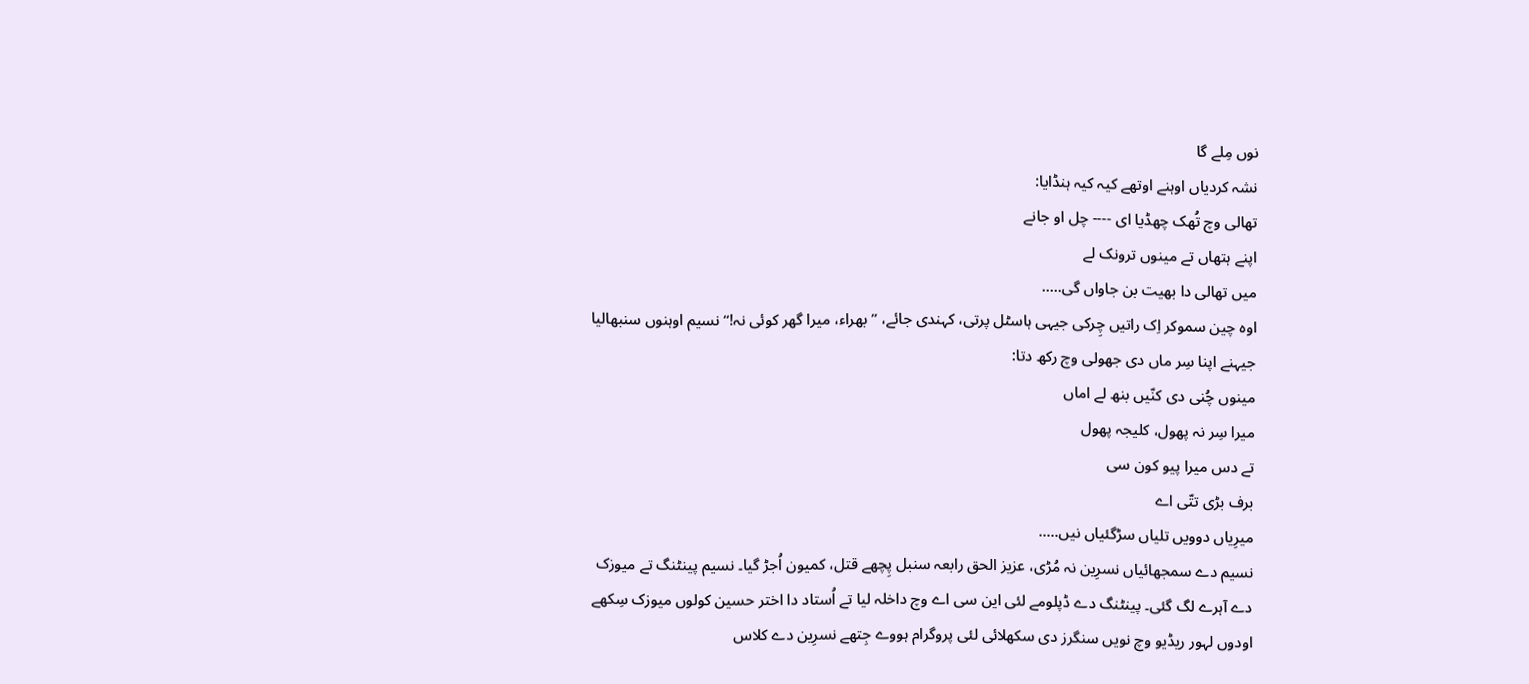نوں مِلے گا
نشہ کردیاں اوہنے اوتھے کیہ کیہ ہنڈایا:
تھالی وچ تُھک چھڈیا ای ---- چل او جانے
اپنے ہتھاں تے مینوں ترونک لے
میں تھالی دا بھیت بن جاواں گی.....
اوہ چین سموکر اِک راتیں چِرکی جیہی ہاسٹل پرتی، کہندی جائے، ’’بھراء، میرا گھر کوئی نہ!‘‘ نسیم اوہنوں سنبھالیا جیہنے اپنا سِر ماں دی جھولی وچ رکھ دتا:
مینوں چُنی دی کنّیں بنھ لے اماں
میرا سِر نہ پھول، کلیجہ پھول
تے دس میرا پیو کون سی
برف بڑی تتّی اے
میرِیاں دوویں تلیاں سڑگئیاں نیں.....
نسیم دے سمجھائیاں نسرِین نہ مُڑی، عزیز الحق رابعہ سنبل پِچھے قتل، کمیون اُجڑ گیا۔ نسیم پینٹنگ تے میوزک دے آہرے لگ گئی۔ پینٹنگ دے ڈپلومے لئی این سی اے وچ داخلہ لیا تے اُستاد دا اختر حسین کولوں میوزک سِکھے اودوں لہور ریڈیو وچ نویں سنگرز دی سکھلائی لئی پروگرام ہووے جِتھے نسرِین دے کلاس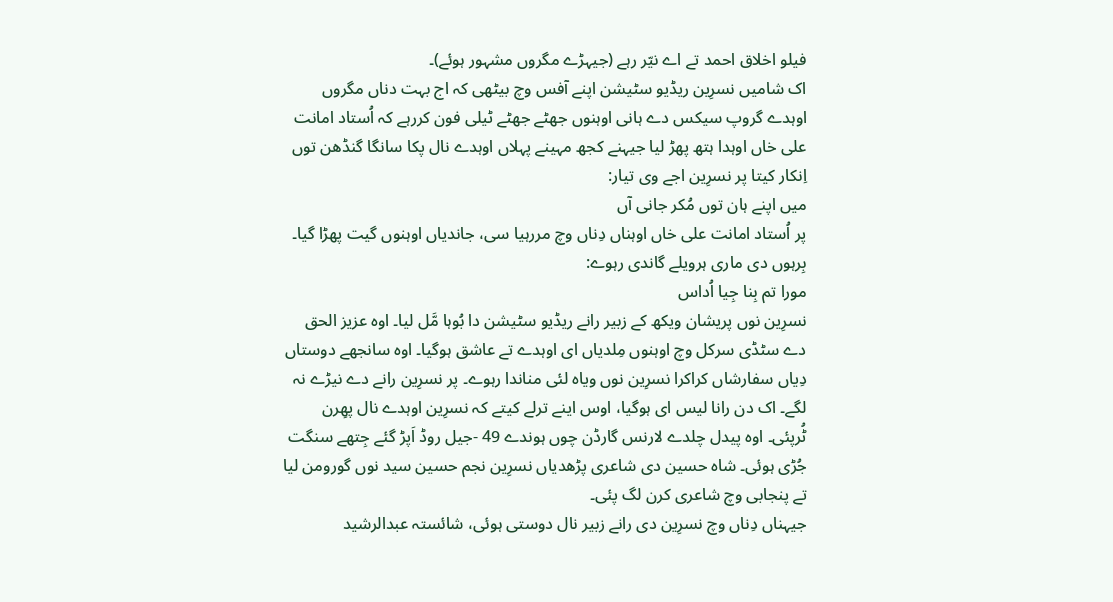فیلو اخلاق احمد تے اے نیّر رہے (جیہڑے مگروں مشہور ہوئے)۔
اک شامیں نسرِین ریڈیو سٹیشن اپنے آفس وچ بیٹھی کہ اج بہت دناں مگروں اوہدے گروپ سیکس دے ہانی اوہنوں جھٹے جھٹے ٹیلی فون کررہے کہ اُستاد امانت علی خاں اوہدا ہتھ پھڑ لیا جیہنے کجھ مہینے پہلاں اوہدے نال پکا سانگا گنڈھن توں اِنکار کیتا پر نسرِین اجے وی تیار:
میں اپنے ہان توں مُکر جانی آں
پر اُستاد امانت علی خاں اوہناں دِناں وچ مررہیا سی، جاندیاں اوہنوں گیت پھڑا گیا۔ بِرہوں دی ماری ہرویلے گاندی رہوے:
مورا تم بِنا جِیا اُداس
نسرِین نوں پریشان ویکھ کے زبیر رانے ریڈیو سٹیشن دا بُوہا مَّل لیا۔ اوہ عزیز الحق دے سٹڈی سرکل وچ اوہنوں مِلدیاں ای اوہدے تے عاشق ہوگیا۔ اوہ سانجھے دوستاں دِیاں سفارشاں کراکرا نسرِین نوں ویاہ لئی مناندا رہوے۔ پر نسرِین رانے دے نیڑے نہ لگے۔ اک دن رانا لیس ای ہوگیا، اوس اینے ترلے کیتے کہ نسرِین اوہدے نال پھِرن ٹُرپئی۔ اوہ پیدل چلدے لارنس گارڈن چوں ہوندے 49 -جیل روڈ اَپڑ گئے جِتھے سنگت جُڑی ہوئی۔ شاہ حسین دی شاعری پڑھدیاں نسرِین نجم حسین سید نوں گورومن لیا تے پنجابی وچ شاعری کرن لگ پئی۔
جیہناں دِناں وچ نسرِین دی رانے زبیر نال دوستی ہوئی، شائستہ عبدالرشید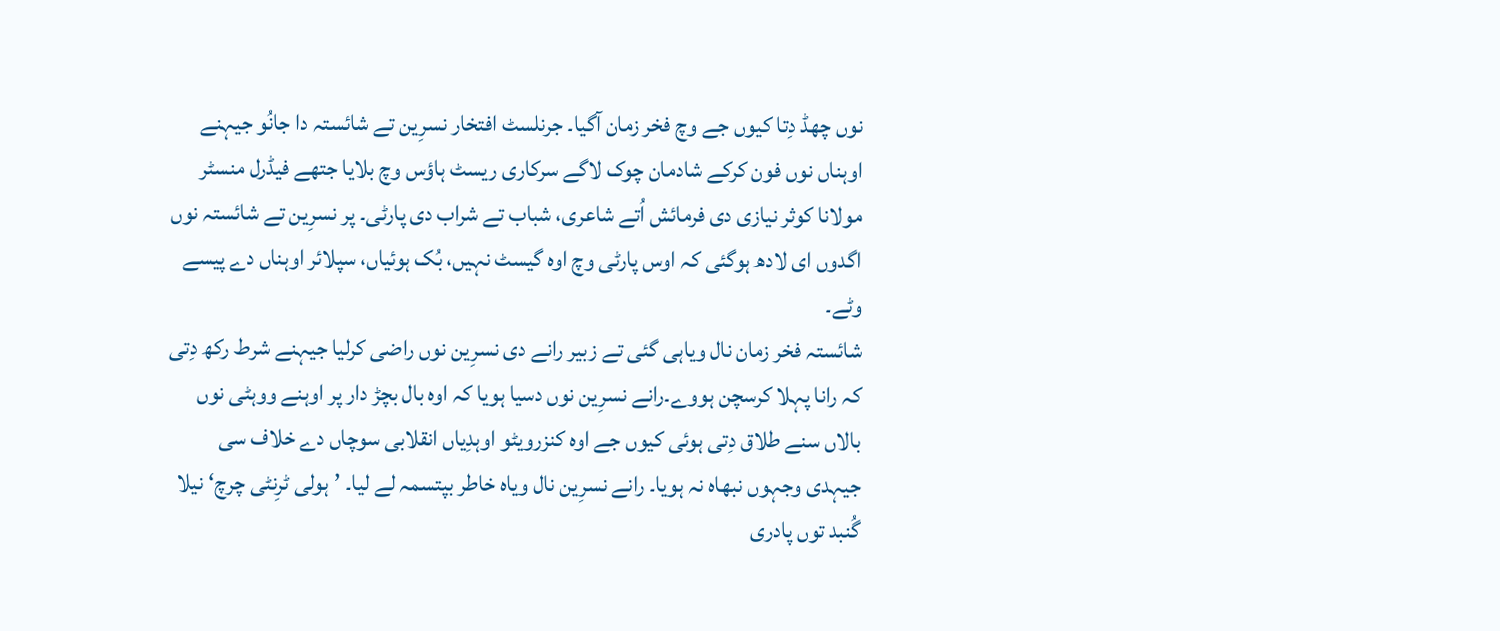نوں چھڈ دِتا کیوں جے وچ فخر زمان آگیا۔ جرنلسٹ افتخار نسرِین تے شائستہ دا جانُو جیہنے اوہناں نوں فون کرکے شادمان چوک لاگے سرکاری ریسٹ ہاؤس وچ بلایا جتھے فیڈرل منسٹر مولانا کوثر نیازی دی فرمائش اُتے شاعری، شباب تے شراب دی پارٹی۔ پر نسرِین تے شائستہ نوں اگدوں ای لادھ ہوگئی کہ اوس پارٹی وچ اوہ گیسٹ نہیں، بُک ہوئیاں، سپلائر اوہناں دے پیسے وٹے۔
شائستہ فخر زمان نال ویاہی گئی تے زبیر رانے دی نسرِین نوں راضی کرلیا جیہنے شرط رکھ دِتی کہ رانا پہلا کرسچن ہووے۔رانے نسرِین نوں دسیا ہویا کہ اوہ بال بچڑ دار پر اوہنے ووہٹی نوں بالاں سنے طلاق دِتی ہوئی کیوں جے اوہ کنزرویٹو اوہدِیاں انقلابی سوچاں دے خلاف سی جیہدی وجہوں نبھاہ نہ ہویا۔ رانے نسرِین نال ویاہ خاطر بپتسمہ لے لیا۔ ’ہولی ٹرِنٹی چرچ‘ نیلا گُنبد توں پادری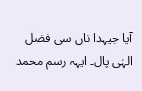آیا جیہدا ناں سی فضل الہٰی پال۔ ایہہ رسم محمد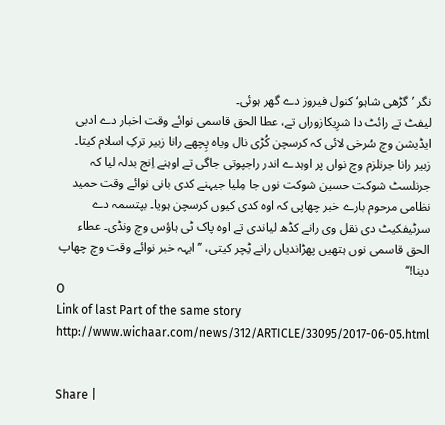نگر ’گڑھی شاہو‘ کنول فیروز دے گھر ہوئی۔
لیفٹ تے رائٹ دا شرِیکازوراں تے، عطا الحق قاسمی نوائے وقت اخبار دے ادبی ایڈیشن وچ سُرخی لائی کہ کرسچن کُڑی نال ویاہ پِچھے رانا زبیر ترکِ اسلام کیتا۔ زبیر رانا جرنلزم وچ نواں پر اوہدے اندر راجپوتی جاگی تے اوہنے اِنج بدلہ لیا کہ جرنلسٹ شوکت حسین شوکت نوں جا مِلیا جیہنے کدی بانی نوائے وقت حمید نظامی مرحوم بارے خبر چھاپی کہ اوہ کدی کیوں کرسچن ہویا۔ بپتسمہ دے سرٹیفکیٹ دی نقل وی رانے کڈھ لیاندی تے اوہ پاک ٹی ہاؤس وچ ونڈی۔ عطاء الحق قاسمی نوں ہتھیں پھڑاندیاں رانے ٹِچر کیتی، ’’ایہہ خبر نوائے وقت وچ چھاپ دینا!‘‘
O
Link of last Part of the same story
http://www.wichaar.com/news/312/ARTICLE/33095/2017-06-05.html


Share |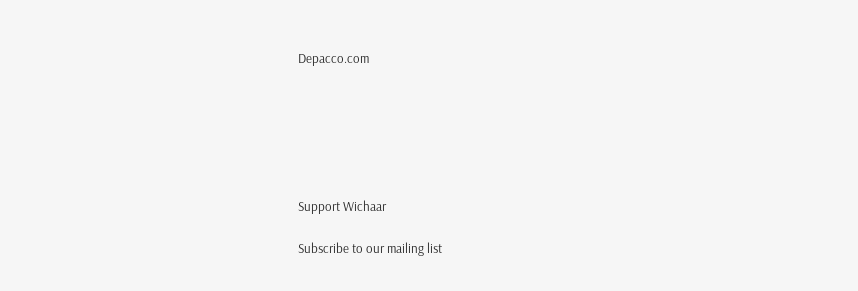Depacco.com






Support Wichaar

Subscribe to our mailing list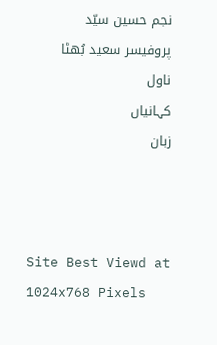نجم حسین سیّد
پروفیسر سعید بُھٹا
ناول
کہانیاں
زبان



Site Best Viewd at 1024x768 Pixels